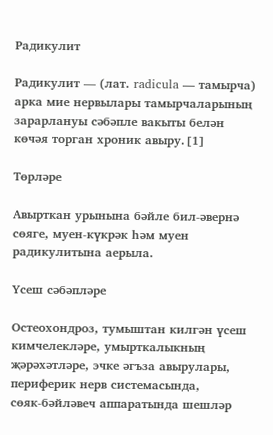Радикулит

Радикулит — (лат. radicula — тамырча) арка мие нервылары тамырчаларының зарарлануы сәбәпле вакыты белән көчәя торган хроник авыру.[1]

Төрләре

Авырткан урынына бәйле бил‑әвернә сөяге, муен‑күкрәк һәм муен радикулитына аерыла.

Үсеш сәбәпләре

Остеохондроз, тумыштан килгән үсеш кимчелекләре, умырткалыкның җәрәхәтләре, эчке әгъза авырулары, периферик нерв системасында, сөяк‑бәйләвеч аппаратында шешләр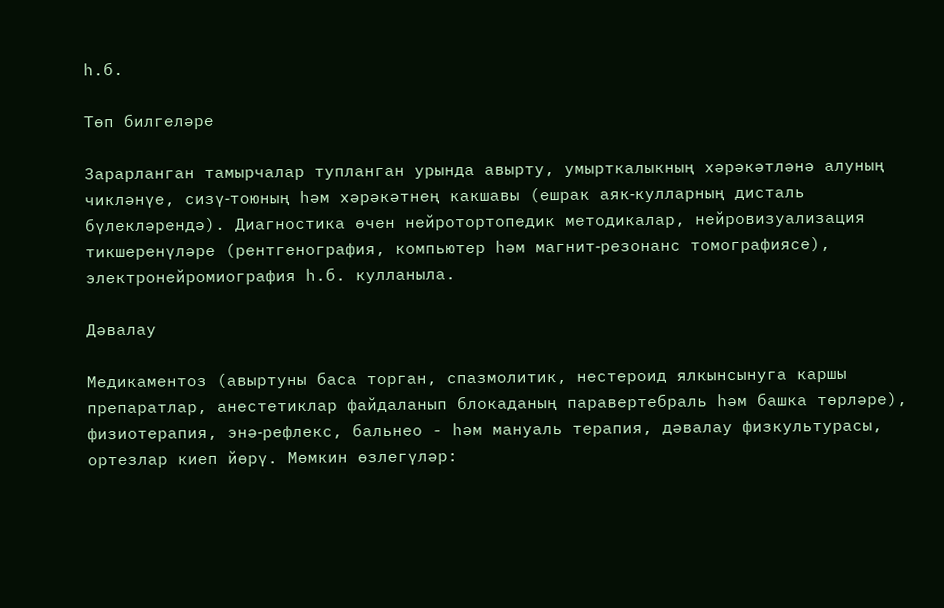һ.б.

Төп билгеләре

Зарарланган тамырчалар тупланган урында авырту, умырткалыкның хәрәкәтләнә алуның чикләнүе, сизү‑тоюның һәм хәрәкәтнең какшавы (ешрак аяк‑кулларның дисталь бүлекләрендә). Диагностика өчен нейротортопедик методикалар, нейровизуализация тикшеренүләре (рентгенография, компьютер һәм магнит‑резонанс томографиясе), электронейромиография һ.б. кулланыла.

Дәвалау

Медикаментоз (авыртуны баса торган, спазмолитик, нестероид ялкынсынуга каршы препаратлар, анестетиклар файдаланып блокаданың паравертебраль һәм башка төрләре), физиотерапия, энә‑рефлекс, бальнео - һәм мануаль терапия, дәвалау физкультурасы, ортезлар киеп йөрү. Мөмкин өзлегүләр: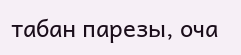табан парезы, оча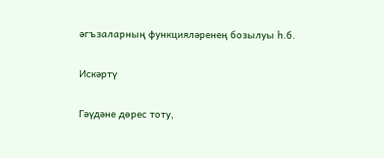әгъзаларның функцияләренең бозылуы һ.б.

Искәртү

Гәүдәне дөрес тоту,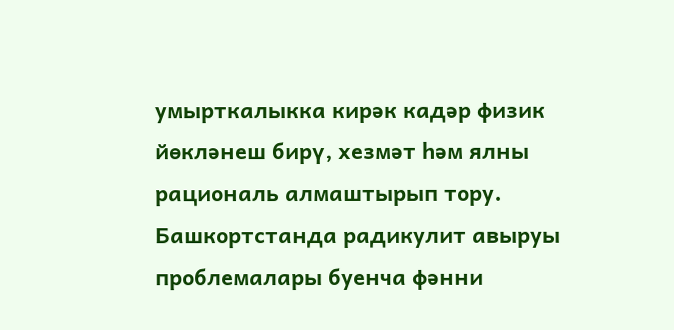умырткалыкка кирәк кадәр физик йөкләнеш бирү, хезмәт һәм ялны рациональ алмаштырып тору. Башкортстанда радикулит авыруы проблемалары буенча фәнни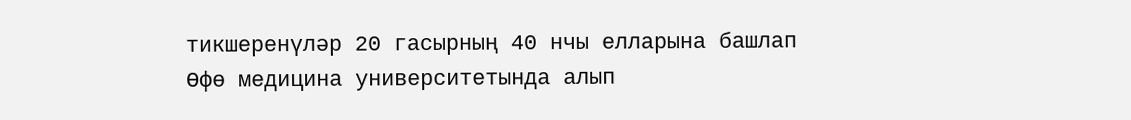тикшеренүләр 20 гасырның 40 нчы елларына башлап Өфө медицина университетында алып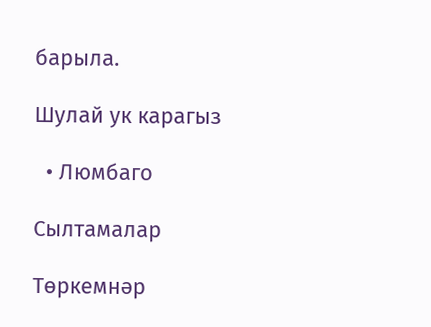барыла.

Шулай ук карагыз

  • Люмбаго

Сылтамалар

Төркемнәр